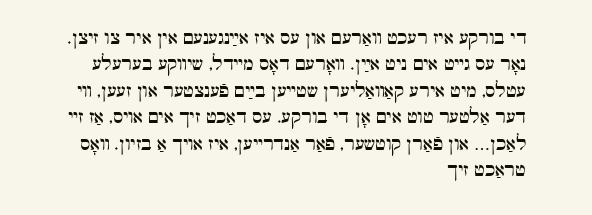די בורקע איז רעכט װאַרעם און עס איז אײַנגענעם אין איר צו זיצן. נאָר עס גײט אים ניט אײַן. װאָרעם דאָס מײדל, שיװקע בערעלע עטלס, מיט אירע קאַװאַליערן שטײען בײַם פֿענצטער און זעען, װי דער אַלטער טוט אים אָן די בורקע. עס דאַכט זיך אים אױס, אַז זײ לאַכן… און פֿאַרן קוטשער, פֿאַר אַנדרײען, איז אױך אַ בזיון. װאָס טראַכט זיך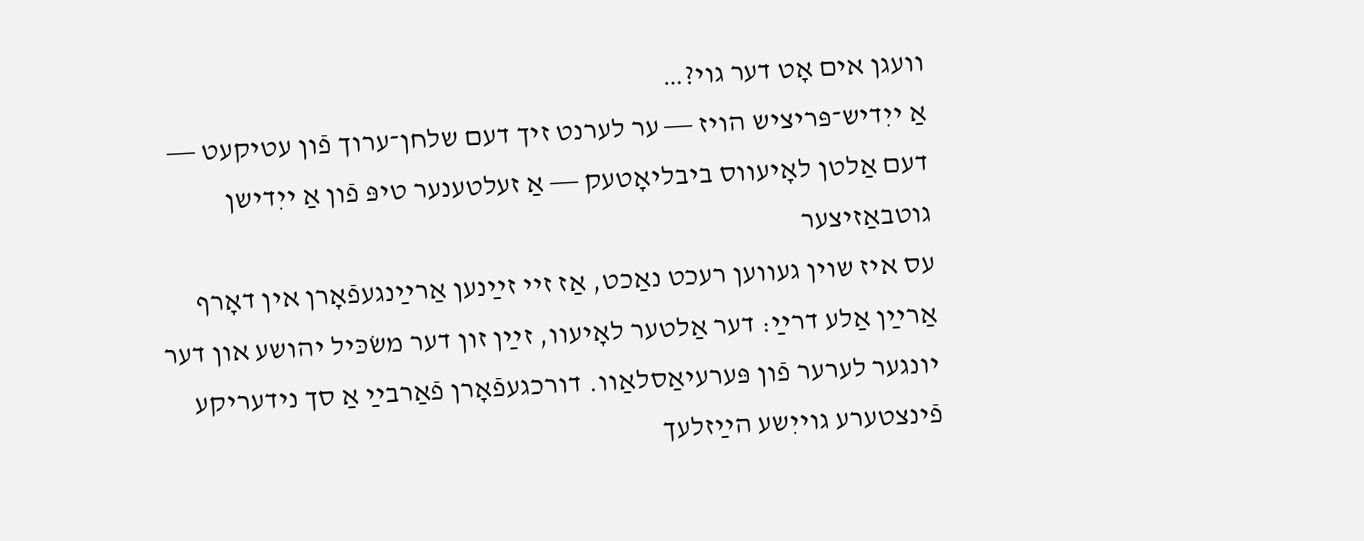װעגן אים אָט דער גױ?…
אַ ייִדיש־פּריציש הױז ― ער לערנט זיך דעם שלחן־ערוך פֿון עטיקעט ― דעם אַלטן לאָיעװס ביבליאָטעק ― אַ זעלטענער טיפּ פֿון אַ ייִדישן גוטבאַזיצער
עס איז שױן געװען רעכט נאַכט, אַז זײ זײַנען אַרײַנגעפֿאָרן אין דאָרף אַרײַן אַלע דרײַ: דער אַלטער לאָיעװ, זײַן זון דער משׂכּיל יהושע און דער יונגער לערער פֿון פּערעיאַסלאַװ. דורכגעפֿאָרן פֿאַרבײַ אַ סך נידעריקע פֿינצטערע גױיִשע הײַזלעך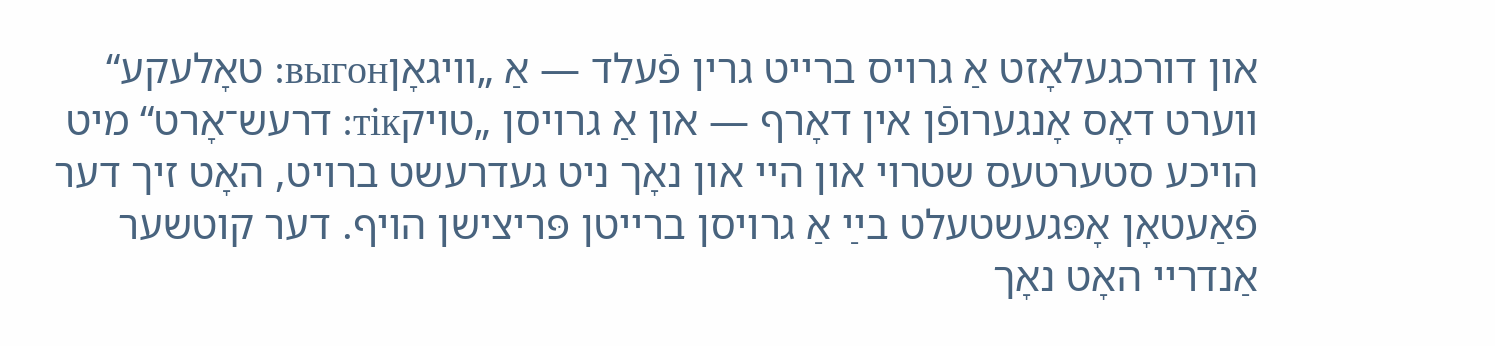און דורכגעלאָזט אַ גרױס ברײט גרין פֿעלד ― אַ „װיגאָןвыгон: טאָלעקע“ װערט דאָס אָנגערופֿן אין דאָרף ― און אַ גרױסן „טױקтік: דרעש־אָרט“ מיט הױכע סטערטעס שטרױ און הײ און נאָך ניט געדרעשט ברױט, האָט זיך דער פֿאַעטאָן אָפּגעשטעלט בײַ אַ גרױסן ברײטן פּריצישן הױף. דער קוטשער אַנדרײ האָט נאָך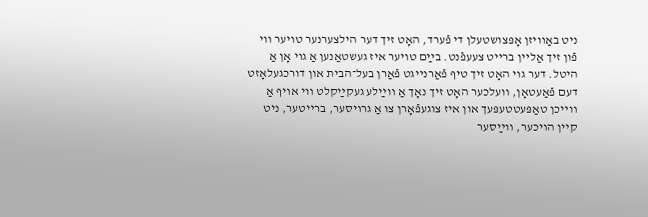ניט באַװיזן אָפּצושטעלן די פֿערד, האָט זיך דער הילצערנער טױער װי פֿון זיך אַלײן ברײט צעעפֿנט. בײַם טױער איז געשטאַנען אַ גױ אָן אַ היטל. דער גױ האָט זיך טיף פֿאַרנײגט פֿאַרן בעל־הבית און דורכגעלאָזט דעם פֿאַעטאָן, װעלכער האָט זיך נאָך אַ װײַלע געקײַקלט װי אױף אַ װײכן טאַפּעטטעפּעך און איז צוגעפֿאָרן צו אַ גרױסער, ברײטער, ניט קײן הױכער, װײַסער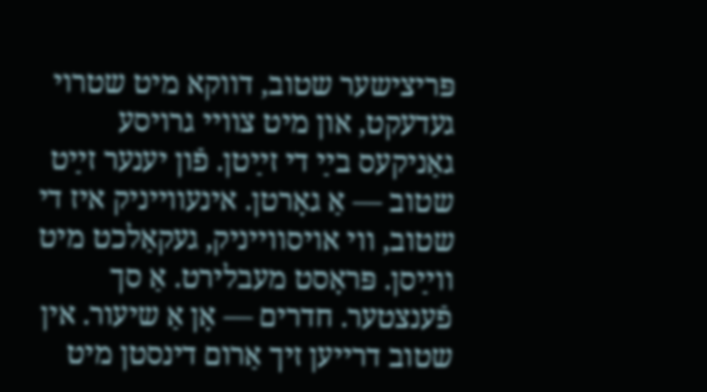פּריצישער שטוב, דװקא מיט שטרױ געדעקט, און מיט צװײ גרױסע גאַניקעס בײַ די זײַטן. פֿון יענער זײַט שטוב ― אַ גאָרטן. אינעװײניק איז די שטוב, װי אױסװײניק, געקאַלכט מיט װײַסן. פּראָסט מעבלירט. אַ סך פֿענצטער. חדרים ― אָן אַ שיעור. אין שטוב דרײען זיך אַרום דינסטן מיט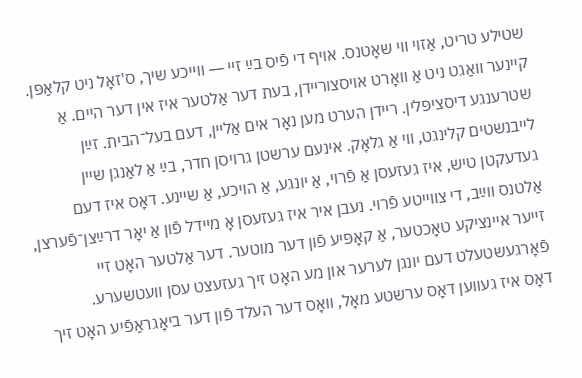שטילע טריט, אַזױ װי שאָטנס. אױף די פֿיס בײַ זײ ― װײכע שיך, ס'זאָל ניט קלאַפּן. קײנער װאַגט ניט אַ װאָרט אױסצורײדן, בעת דער אַלטער איז אין דער הײם. אַ שטרענגע דיסציפּלין. רײדן הערט מען נאָר אים אַלײן, דעם בעל־הבית. זײַן לײבנשטים קלינגט, װי אַ גלאָק. אינעם ערשטן גרױסן חדר, בײַ אַ לאַנגן שײן געדעקטן טיש, איז געזעסן אַ פֿרױ, אַ יונגע, אַ הױכע, אַ שײנע. דאָס איז דעם אַלטנס װײַב, די צװײטע פֿרױ. נעבן איר איז געזעסן אָ מײדל פֿון אַ יאָר דרײַצן־פֿערצן, זײער אײנציקע טאָכטער, אַ קאָפּיע פֿון דער מוטער. דער אַלטער האָט זײ פֿאָרגעשטעלט דעם יונגן לערער און מע האָט זיך געזעצט עסן װעטשערע.
דאָס איז געװען דאָס ערשטע מאָל, װאָס דער העלד פֿון דער ביאָגראַפֿיע האָט זיך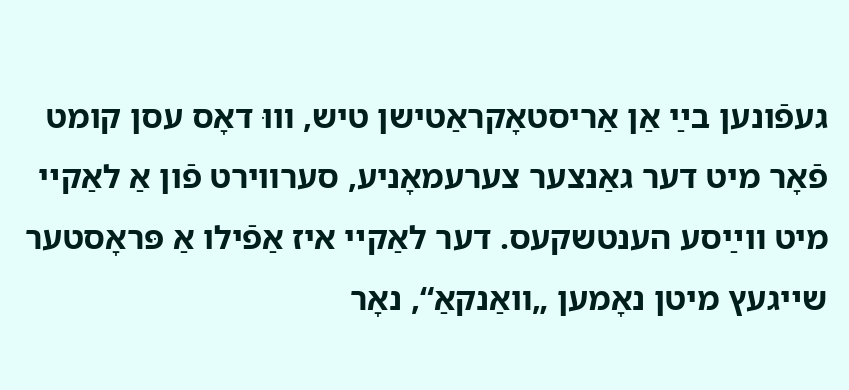געפֿונען בײַ אַן אַריסטאָקראַטישן טיש, װוּ דאָס עסן קומט פֿאָר מיט דער גאַנצער צערעמאָניע, סערװירט פֿון אַ לאַקײ מיט װײַסע הענטשקעס. דער לאַקײ איז אַפֿילו אַ פּראָסטער שײגעץ מיטן נאָמען „װאַנקאַ“, נאָר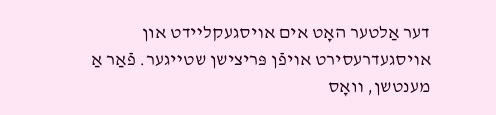דער אַלטער האָט אים אױסגעקלײדט און אױסגעדרעסירט אױפֿן פּריצישן שטײגער. פֿאַר אַ מענטשן, װאָס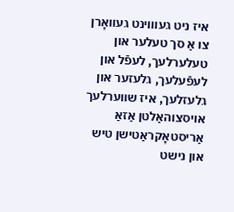איז ניט געװױנט געװאָרן צו אַ סך טעלער און טעלערלעך, לעפֿל און לעפֿעלעך, גלעזער און גלעזלעך, איז שװערלעך אױסצוהאַלטן אַזאַ אַריסטאָקראַטישן טיש און נישט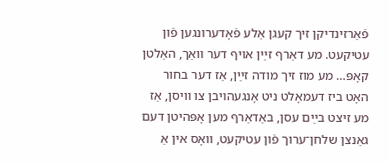פֿאַרזינדיקן זיך קעגן אַלע פֿאָדערונגען פֿון עטיקעט. מע דאַרף זײַן אױף דער װאַך, האַלטן קאָפּ… מע מוז זיך מודה זײַן, אַז דער בחור האָט ביז דעמאָלט ניט אָנגעהױבן צו װיסן, אַז מע זיצט בײַם עסן, באַדאַרף מען אָפּהיטן דעם גאַנצן שלחן־ערוך פֿון עטיקעט, װאָס אין אַ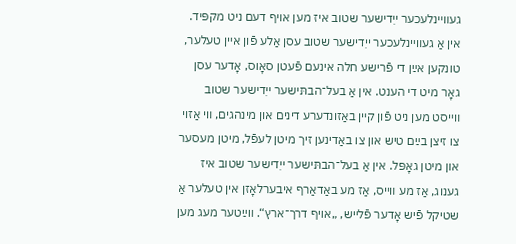געװײנלעכער ייִדישער שטוב איז מען אױף דעם ניט מקפּיד. אין אַ געװײנלעכער ייִדישער שטוב עסן אַלע פֿון אײן טעלער, טונקען אײַן די פֿרישע חלה אינעם פֿעטן סאָוס, אָדער עסן גאָר מיט די הענט. אין אַ בעל־הבתּישער ייִדישער שטוב װײסט מען ניט פֿון קײן באַזונדערע דינים און מינהגים, װי אַזױ צו זיצן בײַם טיש און צו באַדינען זיך מיטן לעפֿל, מיטן מעסער און מיטן גאָפּל. אין אַ בעל־הבתּישער ייִדישער שטוב איז גענוג, אַז מע װײס, אַז מע באַדאַרף איבערלאָזן אין טעלער אַ שטיקל פֿיש אָדער פֿלײש, „אױף דרך־ארץ“. װײַטער מעג מען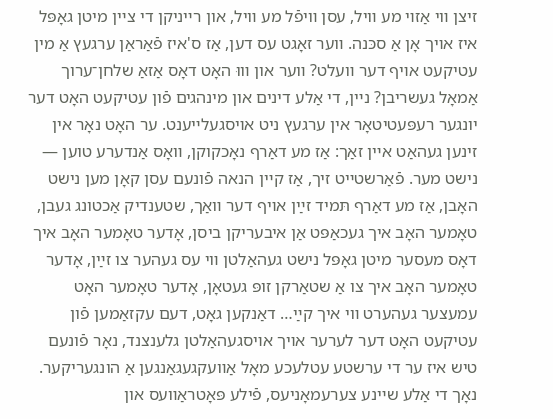זיצן װי אַזױ מע װיל, עסן װיפֿל מע װיל, און רײניקן די צײן מיטן גאָפּל איז אױך אָן אַ סכּנה. װער זאָגט עס דען, אַז ס'איז פֿאַראַן ערגעץ אַ מין עטיקעט אױף דער װעלט? װער און װוּ האָט דאָס אַזאַ שלחן־ערוך אַמאָל געשריבן? נײן, די אַלע דינים און מינהגים פֿון עטיקעט האָט דער יונגער רעפּעטיטאָר אין ערגעץ ניט אױסגעלײענט. ער האָט נאָר אין זינען געהאַט אײן זאַך: אַז מע דאַרף נאָכקוקן, װאָס אַנדערע טוען ― נישט מער. פֿאַרשטײט זיך, אַז קײן הנאה פֿונעם עסן קאָן מען נישט האָבן, אַז מע דאַרף תּמיד זײַן אױף דער װאַך, שטענדיק אַכטונג געבן, טאָמער האָב איך געכאַפּט אַן איבעריקן ביסן, אָדער טאָמער האָב איך דאָס מעסער מיטן גאָפּל נישט געהאַלטן װי עס געהער צו זײַן, אָדער טאָמער האָב איך צו אַ שטאַרקן זופּ געטאָן, אָדער טאָמער האָט עמעצער געהערט װי איך קײַ… דאַנקען גאָט, דעם עקזאַמען פֿון עטיקעט האָט דער לערער אױך אױסגעהאַלטן גלענצנד, נאָר פֿונעם טיש איז ער די ערשטע עטלעכע מאָל אַװעקגעגאַנגען אַ הונגעריקער. נאָך די אַלע שײנע צערעמאָניעס, פֿילע פּאָטראַװעס און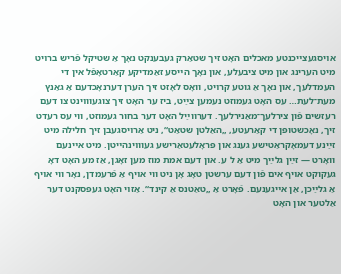אױסגעצײכנטע מאכלים האָט זיך שטאַרק געבענקט נאָך אַ שטיקל פֿריש ברױט מיט הערינג און מיט ציבעלע, און נאָך הײסע זאַמדיקע קאַרטאָפֿל אין די העמדלעך, און נאָך אַ גוטע קרױט, װאָס לאָזט זיך הערן דערנאָכדעם אַ גאַנץ מעת־לעת… עס האָט געמוזט נעמען צײַט, ביז ער האָט זיך צוגעװױנט צו דעם רעזשים פֿון צירלעך־מאַנירלעך. דערװײַל האָט דער בחור געמוזט, װי עס רעדט זיך, נאָכשטופּן די קאַרעטע, „האַלטן שטאַט“, ניט אַרױסגעבן זיך חלילה מיט זײַנע דעמאָקראַטישע גענג און פּראָלעטאַרישע געװױנהײטן. מיט אײנעם װאָרט ― זײַן גלײַך מיט אַ ל ע. און דעם אמת מוז מען זאָגן, אַז מע האָט דאָ געקוקט אױף אים פֿון דעם ערשטן טאָג אָן ניט װי אױף אַ פֿרעמדן, נאָר װי אױף אַ גלײַכן, אַן אײגענעם. פֿאָרט אַ „טאַטנס אַ קינד“. אַזױ האָט געפּסקנט דער אַלטער און האָט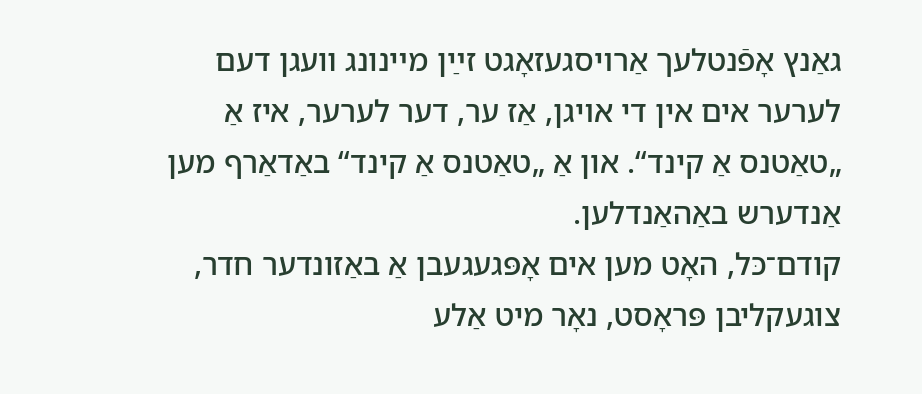גאַנץ אָפֿנטלעך אַרױסגעזאָגט זײַן מײנונג װעגן דעם לערער אים אין די אױגן, אַז ער, דער לערער, איז אַ „טאַטנס אַ קינד“. און אַ „טאַטנס אַ קינד“ באַדאַרף מען אַנדערש באַהאַנדלען.
קודם־כּל, האָט מען אים אָפּגעגעבן אַ באַזונדער חדר, צוגעקליבן פּראָסט, נאָר מיט אַלע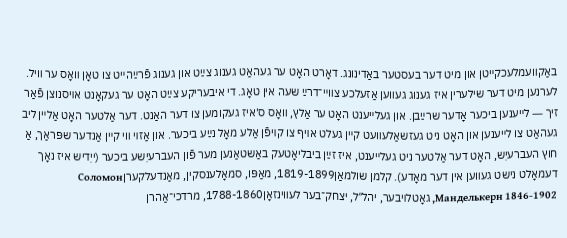באַקװעמלעכקײטן און מיט דער בעסטער באַדינונג. דאָרט האָט ער געהאַט גענוג צײַט און גענוג פֿרײַהײט צו טאָן װאָס ער װיל. לערנען מיט דער שילערין איז גענוג געװען אַזעלכע צװײ־דרײַ שעה אין טאָג. די איבעריקע צײַט האָט ער געקאָנט אױסנוצן פֿאַר זיך ― לײענען ביכער אָדער שרײַבן. און געלײענט האָט ער אַלץ, װאָס ס'איז געקומען צו דער האַנט. דער אַלטער האָט אַלײן ליב געהאַט צו לײענען און האָט ניט געזשאַלעװעט קײן געלט אױף צו קױפֿן אַלע מאָל נײַע ביכער. און אַזױ װי קײן אַנדער שפּראַך, אַ חוץ העברעיִש, האָט דער אַלטער ניט געלײענט, איז זײַן ביבליאָטעק באַשטאַנען מער פֿון העברעיִשע ביכער (ייִדיש איז נאָך דעמאָלט נישט געװען אין דער מאָדע). קלמן שולמאַן1819-1899, מאַפּו, סמאָלענסקין, מאַנדעלקערןСоломон Манделькерн 1846-1902, גאָטלױבער, יהל″ל, יצחק־בער לעװינזאָן1788-1860, מרדכי־אַהרן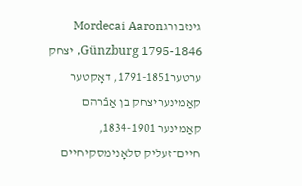גינזבורגMordecai Aaron Günzburg 1795-1846, יצחק ערטער1791-1851, דאָקטער קאַמינעריצחק בן אַבֿרהם קאַמינער 1834-1901, חײם־זעליק סלאָנימסקיחײם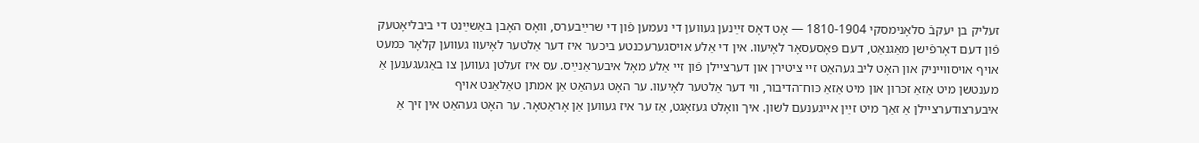זעליק בן יעקבֿ סלאָנימסקי 1810-1904 ― אָט דאָס זײַנען געװען די נעמען פֿון די שרײַבערס, װאָס האָבן באַשײַנט די ביבליאָטעק פֿון דעם דאָרפֿישן מאַגנאַט, דעם פּאָסעסאָר לאָיעװ. אין די אַלע אױסגערעכנטע ביכער איז דער אַלטער לאָיעװ געװען קלאָר כּמעט אױף אױסװײניק און האָט ליב געהאַט זײ ציטירן און דערצײלן פֿון זײ אַלע מאָל איבעראַנײַס. עס איז זעלטן געװען צו באַגעגענען אַ מענטשן מיט אַזאַ זכּרון און מיט אַזאַ כּוח־הדיבור, װי דער אַלטער לאָיעװ. ער האָט געהאַט אַן אמתן טאַלאַנט אױף איבערצודערצײלן אַ זאַך מיט זײַן אײגענעם לשון. איך װאָלט געזאָגט, אַז ער איז געװען אַן אָראַטאָר. ער האָט געהאַט אין זיך אַ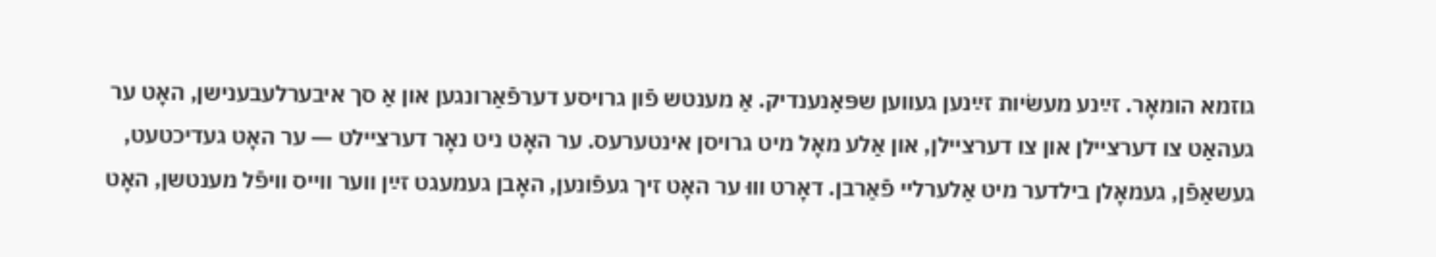גוזמא הומאָר. זײַנע מעשׂיות זײַנען געװען שפּאַנענדיק. אַ מענטש פֿון גרױסע דערפֿאַרונגען און אַ סך איבערלעבענישן, האָט ער געהאַט צו דערצײלן און צו דערצײלן, און אַלע מאָל מיט גרױסן אינטערעס. ער האָט ניט נאָר דערצײלט ― ער האָט געדיכטעט, געשאַפֿן, געמאָלן בילדער מיט אַלערלײ פֿאַרבן. דאָרט װוּ ער האָט זיך געפֿונען, האָבן געמעגט זײַן װער װײס װיפֿל מענטשן, האָט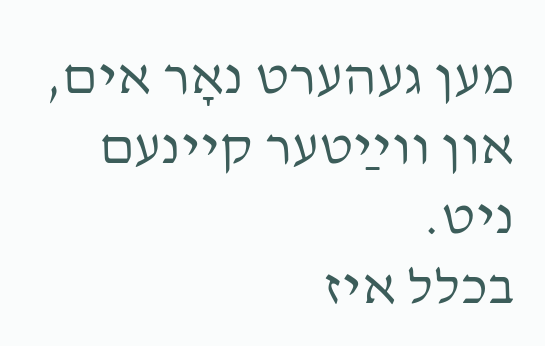מען געהערט נאָר אים, און װײַטער קײנעם ניט.
בכלל איז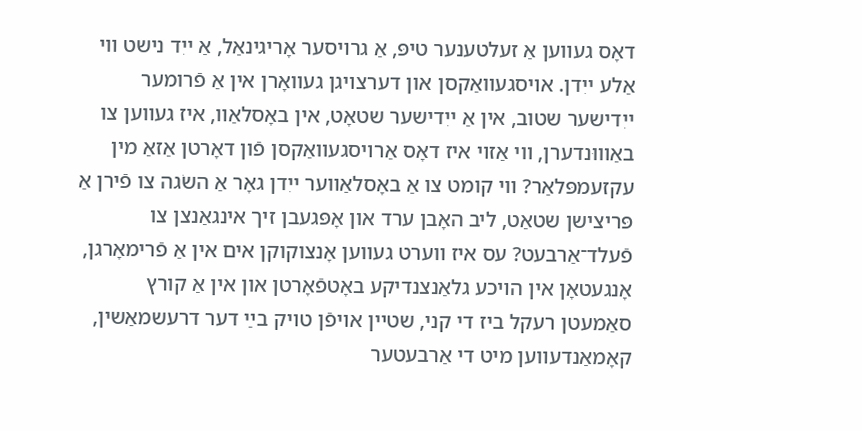דאָס געװען אַ זעלטענער טיפּ, אַ גרױסער אָריגינאַל, אַ ייִד נישט װי אַלע ייִדן. אױסגעװאַקסן און דערצױגן געװאָרן אין אַ פֿרומער ייִדישער שטוב, אין אַ ייִדישער שטאָט, אין באָסלאַװ, איז געװען צו באַװוּנדערן, װי אַזױ איז דאָס אַרױסגעװאַקסן פֿון דאָרטן אַזאַ מין עקזעמפּלאַר? װי קומט צו אַ באָסלאַװער ייִדן גאָר אַ השׂגה צו פֿירן אַ פּריצישן שטאַט, ליב האָבן ערד און אָפּגעבן זיך אינגאַנצן צו פֿעלד־אַרבעט? עס איז װערט געװען אָנצוקוקן אים אין אַ פֿרימאָרגן, אָנגעטאָן אין הױכע גלאַנצנדיקע באָטפֿאָרטן און אין אַ קורץ סאַמעטן רעקל ביז די קני, שטײן אױפֿן טױק בײַ דער דרעשמאַשין, קאָמאַנדעװען מיט די אַרבעטער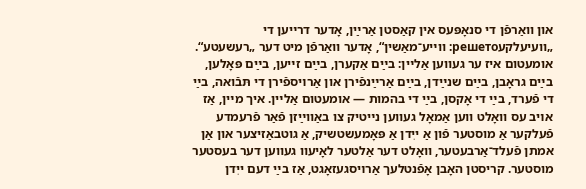און װאַרפֿן די סנאָפּעס אין קאַסטן אַרײַן, אָדער דרײען די „װעיעלקעрешето: װײע־מאַשין“, אָדער װאַרפֿן מיט דער „רעשעטע“. אומעטום איז ער געװען אַלײן: בײַם אַקערן, בײַם זײען, בײַם פּאָלען, בײַם גראָבן, בײַם שנײַדן, בײַם אַרײַנפֿירן און אַרױספֿירן די תּבֿואה, בײַ די פֿערד, בײַ די אָקסן, בײַ די בהמות ― אומעטום אַלײן. איך מײן, אַז אױב עס װאָלט װען אַמאָל געװען נײטיק צו באַװײַזן פֿאַר פֿרעמדע פֿעלקער אַ מוסטער פֿון אַ ייִדן אַ פּאָמעשטשיק, אַ גוטבאַזיצער און אַן אמתן פֿעלד־אַרבעטער, װאָלט דער אַלטער לאָיעװ געװען דער בעסטער מוסטער. קריסטן האָבן אָפֿנטלעך אַרױסגעזאָגט, אַז בײַ דעם ייִדן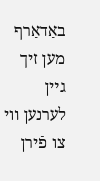באַדאַרף מען זיך גײן לערנען װי צו פֿירן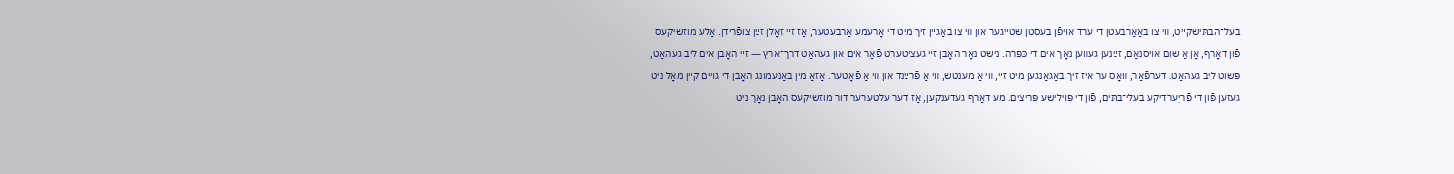בעל־הבתּישקײט, װי צו באַאַרבעטן די ערד אױפֿן בעסטן שטײגער און װי צו באַגײן זיך מיט די אָרעמע אַרבעטער, אַז זײ זאָלן זײַן צופֿרידן. אַלע מוזשיקעס פֿון דאָרף, אָן אַ שום אױסנאַם, זײַנען געװען נאָך אים די כּפּרה. נישט נאָר האָבן זײ געציטערט פֿאַר אים און געהאַט דרך־ארץ ― זײ האָבן אים ליב געהאַט, פּשוט ליב געהאַט. דערפֿאַר, װאָס ער איז זיך באַגאַנגען מיט זײ, װי אַ מענטש, װי אַ פֿרײַנד און װי אַ פֿאָטער. אַזאַ מין באַנעמונג האָבן די גױים קײן מאָל ניט געזען פֿון די פֿריִערדיקע בעלי־בתּים, פֿון די פּױלישע פּריצים. מע דאַרף געדענקען, אַז דער עלטערער דור מוזשיקעס האָבן נאָך ניט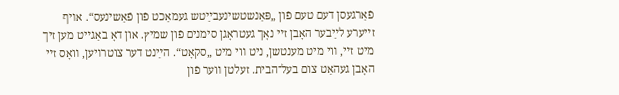פֿאַרגעסן דעם טעם פֿון „פּאַנשטשינעבײַטש געמאַכט פֿון פֿאַשינעס“. אױף זײערע לײַבער האָבן זײ נאָך געטראָגן סימנים פֿון שמיץ. און דאָ באַגײט מען זיך מיט זײ, װי מיט מענטשן, ניט װי מיט „סקאָט“. הײַנט דער צוטרױען, װאָס זײ האָבן געהאַט צום בעל־הבית. זעלטן װער פֿון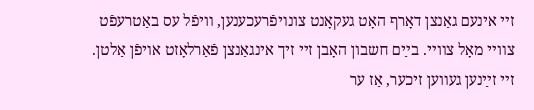זײ אינעם גאַנצן דאָרף האָט געקאָנט צונױפֿרעכענען, װיפֿל עס באַטרעפֿט צװײ מאָל צװײ. בײַם חשבון האָבן זײ זיך אינגאַנצן פֿאַרלאָזט אױפֿן אַלטן. זײ זײַנען געװען זיכער, אַז ער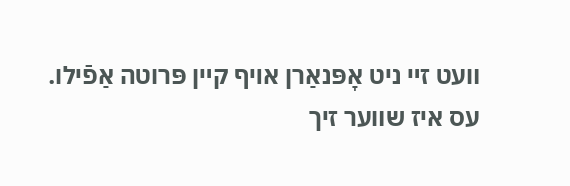װעט זײ ניט אָפּנאַרן אױף קײן פּרוטה אַפֿילו.
עס איז שװער זיך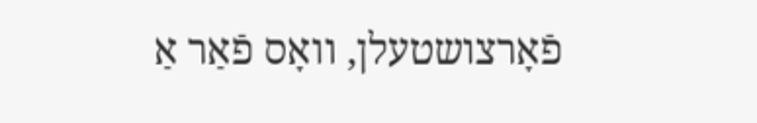פֿאָרצושטעלן, װאָס פֿאַר אַ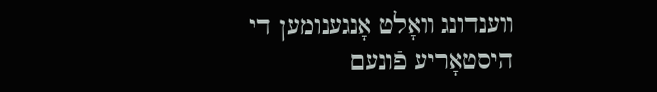װענדונג װאָלט אָנגענומען די היסטאָריע פֿונעם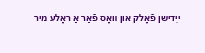ייִדישן פֿאָלק און װאָס פֿאַר אַ ראָלע מיר